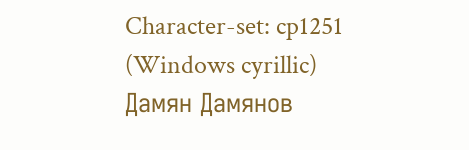Character-set: cp1251 (Windows cyrillic) Дамян Дамянов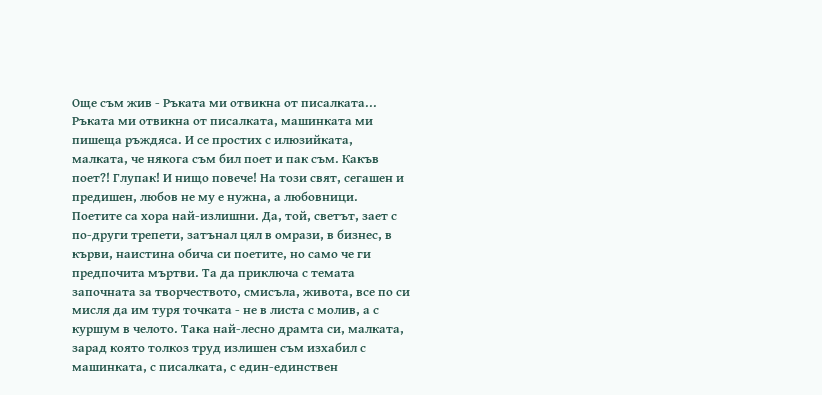Още съм жив - Ръката ми отвикна от писалката... Ръката ми отвикна от писалката, машинката ми пишеща ръждяса. И се простих с илюзийката, малката, че някога съм бил поет и пак съм. Какъв поет?! Глупак! И нищо повече! На този свят, сегашен и предишен, любов не му е нужна, а любовници. Поетите са хора най-излишни. Да, той, светът, зает с по-други трепети, затънал цял в омрази, в бизнес, в кърви, наистина обича си поетите, но само че ги предпочита мъртви. Та да приключа с темата започната за творчеството, смисъла, живота, все по си мисля да им туря точката - не в листа с молив, а с куршум в челото. Така най-лесно драмта си, малката, зарад която толкоз труд излишен съм изхабил с машинката, с писалката, с един-единствен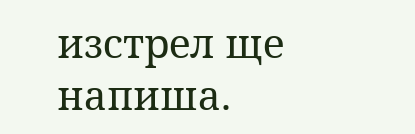изстрел ще напиша.